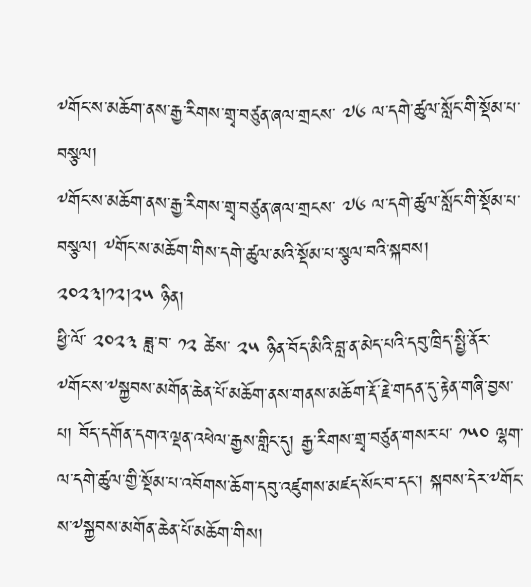༸གོང་ས་མཆོག་ནས་རྒྱ་རིགས་གྲྭ་བཙུན་ཞལ་གྲངས་ ༧༦ ལ་དགེ་ཚུལ་སློང་གི་སྡོམ་པ་བསྩལ།
༸གོང་ས་མཆོག་ནས་རྒྱ་རིགས་གྲྭ་བཙུན་ཞལ་གྲངས་ ༧༦ ལ་དགེ་ཚུལ་སློང་གི་སྡོམ་པ་བསྩལ། ༸གོང་ས་མཆོག་གིས་དགེ་ཚུལ་མའི་སྡོམ་པ་སྩལ་བའི་སྐབས། ༢༠༢༣།༡༢།༢༥ ཉིན།
ཕྱི་ལོ་ ༢༠༢༣ ཟླ་བ་ ༡༢ ཚེས་ ༢༥ ཉིན་བོད་མིའི་བླ་ན་མེད་པའི་དབུ་ཁྲིད་སྤྱི་ནོར་༸གོང་ས་༸སྐྱབས་མགོན་ཆེན་པོ་མཆོག་ནས་གནས་མཆོག་རྡོ་རྗེ་གདན་དུ་རྟེན་གཞི་བྱས་པ། བོད་དགོན་དགའ་ལྡན་འཕེལ་རྒྱས་གླིང་དུ། རྒྱ་རིགས་གྲྭ་བཙུན་གསར་པ་ ༡༥༠ ལྷག་ལ་དགེ་ཚུལ་གྱི་སྡོམ་པ་འབོགས་ཆོག་དབུ་འཛུགས་མཛད་སོང་བ་དང་། སྐབས་དེར་༸གོང་ས་༸སྐྱབས་མགོན་ཆེན་པོ་མཆོག་གིས།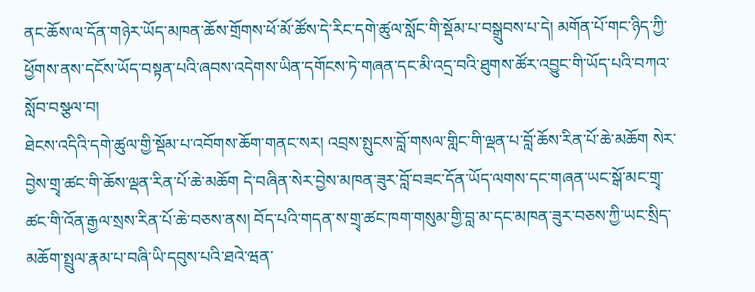ནང་ཆོས་ལ་དོན་གཉེར་ཡོད་མཁན་ཆོས་གྲོགས་ཕོ་མོ་ཚོས་དེ་རིང་དགེ་ཚུལ་སློང་གི་སྡོམ་པ་བསྒྲུབས་པ་དེ། མགོན་པོ་གང་ཉིད་ཀྱི་ཕྱོགས་ནས་དངོས་ཡོད་བསྟན་པའི་ཞབས་འདེགས་ཡིན་དགོངས་ཏེ་གཞན་དང་མི་འདྲ་བའི་ཐུགས་ཚོར་འབྱུང་གི་ཡོད་པའི་བཀའ་སློབ་བསྩལ་བ།
ཐེངས་འདིའི་དགེ་ཚུལ་གྱི་སྡོམ་པ་འབོགས་ཆོག་གནང་སར། འབྲས་སྤུངས་བློ་གསལ་གླིང་གི་ལྡན་པ་བློ་ཆོས་རིན་པོ་ཆེ་མཆོག སེར་བྱེས་གྲྭ་ཚང་གི་ཆོས་ལྡན་རིན་པོ་ཆེ་མཆོག དེ་བཞིན་སེར་བྱེས་མཁན་ཟུར་བློ་བཟང་དོན་ཡོད་ལགས་དང་གཞན་ཡང་སྒོ་མང་གྲྭ་ཚང་གི་འོན་རྒྱལ་སྲས་རིན་པོ་ཆེ་བཅས་ནས། བོད་པའི་གདན་ས་གྲྭ་ཚང་ཁག་གསུམ་གྱི་བླ་མ་དང་མཁན་ཟུར་བཅས་ཀྱི་ཡང་སྲིད་མཆོག་སྤྲུལ་རྣམ་པ་བཞི་ཡི་དབུས་པའི་ཐའེ་ཝན་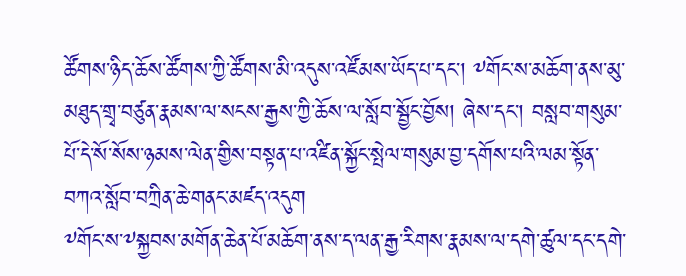ཚོགས་ཉིད་ཆོས་ཚོགས་ཀྱི་ཚོགས་མི་འདུས་འཛོམས་ཡོད་པ་དང་། ༸གོང་ས་མཆོག་ནས་མུ་མཐུད་གྲྭ་བཙུན་རྣམས་ལ་སངས་རྒྱས་ཀྱི་ཆོས་ལ་སློབ་སྦྱོང་བྱོས། ཞེས་དང་། བསླབ་གསུམ་པོ་དེ་སོ་སོས་ཉམས་ལེན་གྱིས་བསྟན་པ་འཛིན་སྐྱོང་སྤེལ་གསུམ་བྱ་དགོས་པའི་ལམ་སྟོན་བཀའ་སློབ་བཀྲིན་ཆེ་གནང་མཛད་འདུག
༸གོང་ས་༸སྐྱབས་མགོན་ཆེན་པོ་མཆོག་ནས་ད་ལན་རྒྱ་རིགས་རྣམས་ལ་དགེ་ཚུལ་དང་དགེ་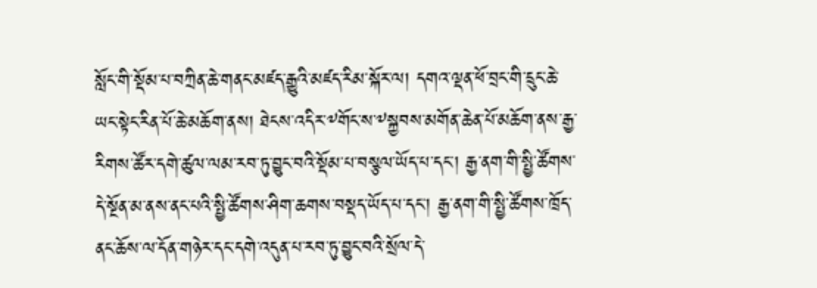སློང་གི་སྡོམ་པ་བཀྲིན་ཆེ་གནང་མཛད་རྒྱུའི་མཛད་རིམ་སྐོར་ལ། དགའ་ལྡན་ཕོ་བྲང་གི་དྲུང་ཆེ་ཡང་སྟེང་རིན་པོ་ཆེ་མཆོག་ནས། ཐེངས་འདིར་༸གོང་ས་༸སྐྱབས་མགོན་ཆེན་པོ་མཆོག་ནས་རྒྱ་རིགས་ཚོར་དགེ་ཚུལ་ལམ་རབ་ཏུ་བྱུང་བའི་སྡོམ་པ་བསྩལ་ཡོད་པ་དང་། རྒྱ་ནག་གི་སྤྱི་ཚོགས་དེ་སྔོན་མ་ནས་ནང་པའི་སྤྱི་ཚོགས་ཤིག་ཆགས་བསྡད་ཡོད་པ་དང་། རྒྱ་ནག་གི་སྤྱི་ཚོགས་ཁྲོད་ནང་ཆོས་ལ་དོན་གཉེར་དང་དགེ་འདུན་པ་རབ་ཏུ་བྱུང་བའི་སྲོལ་དེ་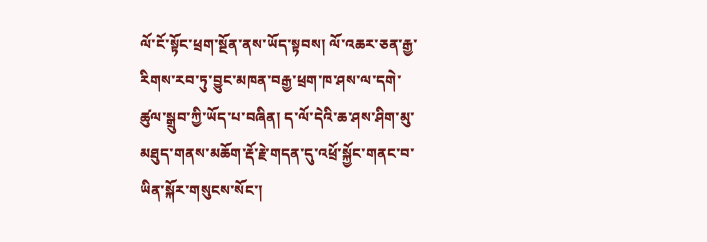ལོ་ངོ་སྟོང་ཕྲག་སྔོན་ནས་ཡོད་སྟབས། ལོ་འཆར་ཅན་རྒྱ་རིགས་རབ་ཏུ་བྱུང་མཁན་བརྒྱ་ཕྲག་ཁ་ཤས་ལ་དགེ་ཚུལ་སྒྲུབ་ཀྱི་ཡོད་པ་བཞིན། ད་ལོ་དེའི་ཆ་ཤས་ཤིག་མུ་མཐུད་གནས་མཆོག་རྡོ་རྗེ་གདན་དུ་འཕྲོ་སྐྱོང་གནང་བ་ཡིན་སྐོར་གསུངས་སོང་།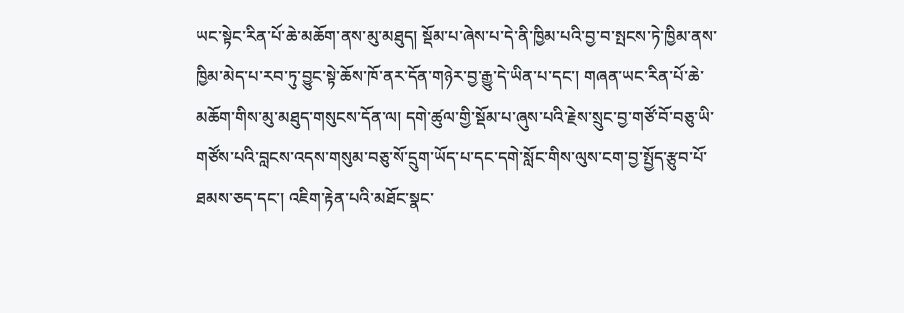ཡང་སྟེང་རིན་པོ་ཆེ་མཆོག་ནས་མུ་མཐུད། སྡོམ་པ་ཞེས་པ་དེ་ནི་ཁྱིམ་པའི་བྱ་བ་སྤངས་ཏེ་ཁྱིམ་ནས་ཁྱིམ་མེད་པ་རབ་ཏུ་བྱུང་སྟེ་ཆོས་ཁོ་ནར་དོན་གཉེར་བྱ་རྒྱུ་དེ་ཡིན་པ་དང་། གཞན་ཡང་རིན་པོ་ཆེ་མཆོག་གིས་མུ་མཐུད་གསུངས་དོན་ལ། དགེ་ཚུལ་གྱི་སྡོམ་པ་ཞུས་པའི་རྗེས་སྲུང་བྱ་གཙོ་བོ་བཅུ་ཡི་གཙོས་པའི་བླངས་འདས་གསུམ་བཅུ་སོ་དྲུག་ཡོད་པ་དང་དགེ་སློང་གིས་ལུས་ངག་བྱ་སྤྱོད་རྩུབ་པོ་ཐམས་ཅད་དང་། འཇིག་རྟེན་པའི་མཐོང་སྣང་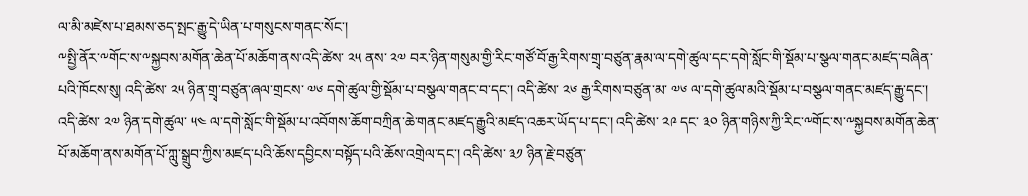ལ་མི་མཛེས་པ་ཐམས་ཅད་སྤང་རྒྱུ་དེ་ཡིན་པ་གསུངས་གནང་སོང་།
༸སྤྱི་ནོར་༸གོང་ས་༸སྐྱབས་མགོན་ཆེན་པོ་མཆོག་ནས་འདི་ཚེས་ ༢༥ ནས་ ༢༧ བར་ཉིན་གསུམ་གྱི་རིང་གཙོ་བོ་རྒྱ་རིགས་གྲྭ་བཙུན་རྣམ་ལ་དགེ་ཚུལ་དང་དགེ་སློང་གི་སྡོམ་པ་སྩལ་གནང་མཛད་བཞིན་པའི་ཁོངས་སུ། འདི་ཚེས་ ༢༥ ཉིན་གྲྭ་བཙུན་ཞལ་གྲངས་ ༧༦ དགེ་ཚུལ་གྱི་སྡོམ་པ་བསྩལ་གནང་བ་དང་། འདི་ཚེས་ ༢༦ རྒྱ་རིགས་བཙུན་མ་ ༧༦ ལ་དགེ་ཚུལ་མའི་སྡོམ་པ་བསྩལ་གནང་མཛད་རྒྱུ་དང་། འདི་ཚེས་ ༢༧ ཉིན་དགེ་ཚུལ་ ༥༤ ལ་དགེ་སློང་གི་སྡོམ་པ་འབོགས་ཆོག་བཀྲིན་ཆེ་གནང་མཛད་རྒྱུའི་མཛད་འཆར་ཡོད་པ་དང་། འདི་ཚེས་ ༢༩ དང་ ༣༠ ཉིན་གཉིས་ཀྱི་རིང་༸གོང་ས་༸སྐྱབས་མགོན་ཆེན་པོ་མཆོག་ནས་མགོན་པོ་ཀླུ་སྒྲུབ་ཀྱིས་མཛད་པའི་ཆོས་དབྱིངས་བསྟོད་པའི་ཆོས་འགྲེལ་དང་། འདི་ཚེས་ ༣༡ ཉིན་རྗེ་བཙུན་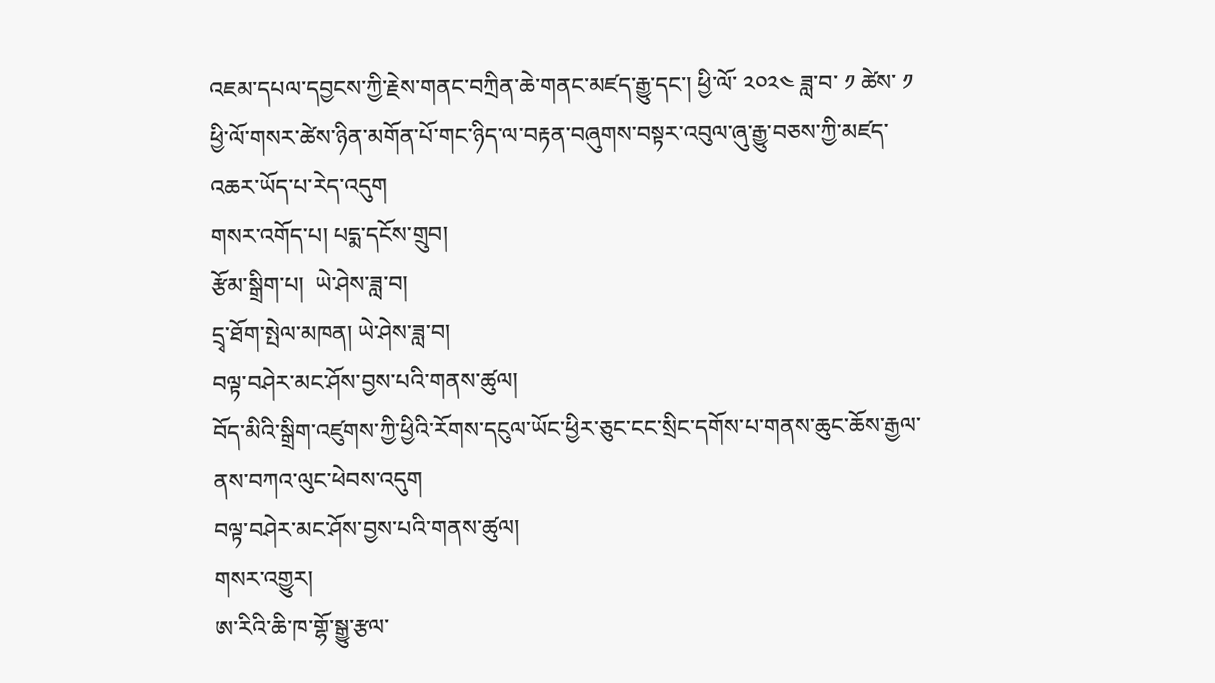འཇམ་དཔལ་དབྱངས་ཀྱི་རྗེས་གནང་བཀྲིན་ཆེ་གནང་མཛད་རྒྱུ་དང་། ཕྱི་ལོ་ ༢༠༢༤ ཟླ་བ་ ༡ ཚེས་ ༡ ཕྱི་ལོ་གསར་ཚེས་ཉིན་མགོན་པོ་གང་ཉིད་ལ་བརྟན་བཞུགས་བསྟར་འབུལ་ཞུ་རྒྱུ་བཅས་ཀྱི་མཛད་འཆར་ཡོད་པ་རེད་འདུག
གསར་འགོད་པ། པདྨ་དངོས་གྲུབ།
རྩོམ་སྒྲིག་པ།  ཡེ་ཤེས་ཟླ་བ།
དྲྭ་ཐོག་སྤེལ་མཁན། ཡེ་ཤེས་ཟླ་བ།
བལྟ་བཤེར་མང་ཤོས་བྱས་པའི་གནས་ཚུལ།
བོད་མིའི་སྒྲིག་འཛུགས་ཀྱི་ཕྱིའི་རོགས་དངུལ་ཡོང་ཕྱིར་ཅུང་ངང་སྲིང་དགོས་པ་གནས་ཆུང་ཆོས་རྒྱལ་ནས་བཀའ་ལུང་ཕེབས་འདུག
བལྟ་བཤེར་མང་ཤོས་བྱས་པའི་གནས་ཚུལ།
གསར་འགྱུར།
ཨ་རིའི་ཆི་ཁ་གྷོ་སྒྱུ་རྩལ་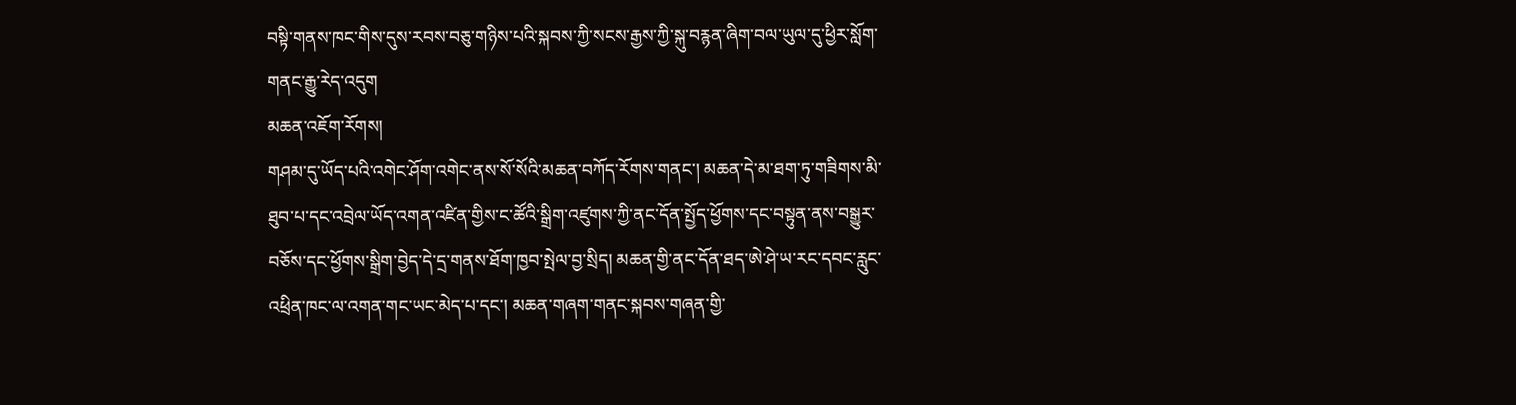བསྟི་གནས་ཁང་གིས་དུས་རབས་བཅུ་གཉིས་པའི་སྐབས་ཀྱི་སངས་རྒྱས་ཀྱི་སྐུ་བརྙན་ཞིག་བལ་ཡུལ་དུ་ཕྱིར་སློག་གནང་རྒྱུ་རེད་འདུག
མཆན་འཇོག་རོགས།
གཤམ་དུ་ཡོད་པའི་འགེང་ཤོག་འགེང་ནས་སོ་སོའི་མཆན་བཀོད་རོགས་གནང་། མཆན་དེ་མ་ཐག་ཏུ་གཟིགས་མི་ཐུབ་པ་དང་འབྲེལ་ཡོད་འགན་འཛིན་གྱིས་ང་ཚོའི་སྒྲིག་འཛུགས་ཀྱི་ནང་དོན་སྤྱོད་ཕྱོགས་དང་བསྟུན་ནས་བསྒྱུར་བཅོས་དང་ཕྱོགས་སྒྲིག་བྱེད་དེ་དྲ་གནས་ཐོག་ཁྱབ་སྤེལ་བྱ་སྲིད། མཆན་གྱི་ནང་དོན་ཐད་ཨེ་ཤེ་ཡ་རང་དབང་རླུང་འཕྲིན་ཁང་ལ་འགན་གང་ཡང་མེད་པ་དང་། མཆན་གཞག་གནང་སྐབས་གཞན་གྱི་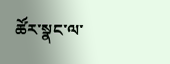ཚོར་སྣང་ལ་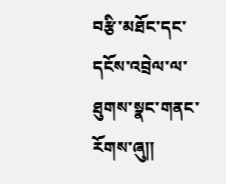བརྩི་མཐོང་དང་དངོས་འབྲེལ་ལ་ཐུགས་སྣང་གནང་རོགས་ཞུ༎